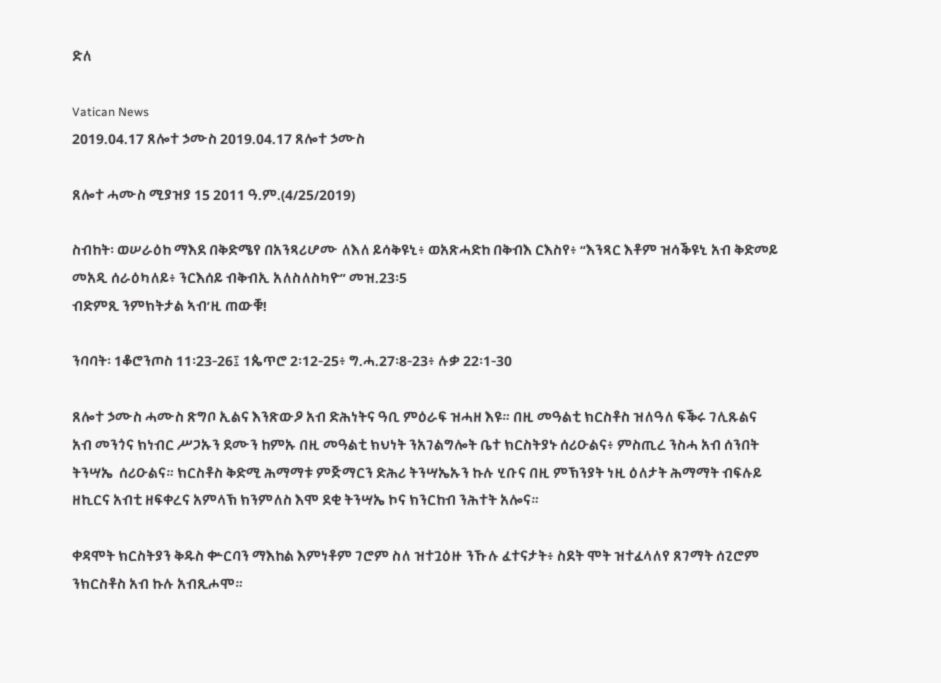ድለ

Vatican News
2019.04.17 ጸሎተ ኃሙስ 2019.04.17 ጸሎተ ኃሙስ

ጸሎተ ሓሙስ ሚያዝያ 15 2011 ዓ.ም.(4/25/2019)

ስብከት፡ ወሠራዕከ ማእደ በቅድሜየ በአንጻሪሆሙ ለእለ ይሳቅዩኒ፥ ወአጽሓድከ በቅብእ ርእስየ፥ “እንጻር እቶም ዝሳቕዩኒ አብ ቅድመይ መአዲ ሰራዕካለይ፥ ንርእሰይ ብቅብኢ አለስለስካዮ” መዝ.23፡5
ብድምጺ ንምክትታል ኣብ’ዚ ጠውቑ!

ንባባት፡ 1ቆሮንጦስ 11፡23-26፤ 1ጴጥሮ 2፡12-25፥ ግ.ሓ.27፡8-23፥ ሉቃ 22፡1-30

ጸሎተ ኃሙስ ሓሙስ ጽግቦ ኢልና እንጽውዖ አብ ድሕነትና ዓቢ ምዕራፍ ዝሓዘ እዩ። በዚ መዓልቲ ክርስቶስ ዝለዓለ ፍቕሩ ገሊጹልና አብ መንጎና ክነብር ሥጋኡን ደሙን ከምኡ በዚ መዓልቲ ክህነት ንአገልግሎት ቤተ ክርስትያኑ ሰሪዑልና፥ ምስጢረ ንስሓ አብ ሰንበት ትንሣኤ  ሰሪዑልና። ክርስቶስ ቅድሚ ሕማማቱ ምጅማርን ድሕሪ ትንሣኤኡን ኩሉ ሂቡና በዚ ምኽንያት ነዚ ዕለታት ሕማማት ብፍሉይ ዘኪርና አብቲ ዘፍቀረና አምላኽ ክንምለስ እሞ ደቂ ትንሣኤ ኮና ክንርከብ ንሕተት አሎና።

ቀዳሞት ክርስትያን ቅዱስ ቍርባን ማእከል እምነቶም ገሮም ስለ ዝተጓዕዙ ንኹሉ ፈተናታት፥ ስደት ሞት ዝተፈላለየ ጸገማት ሰጊሮም ንክርስቶስ አብ ኩሉ አብጺሖሞ።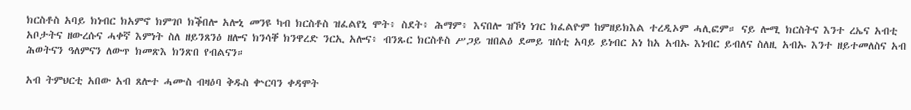ክርስቶስ አባይ ክነብር ክአምኖ ክምገቦ ክቕበሎ አሎኒ መንዩ ካብ ክርስቶስ ዝፈልየኒ ሞት፥ ስደት፥ ሕማም፥ እናበሎ ዝኾነ ነገር ክፈልዮም ከምዘይክእል ተረዲኦም ሓሊፎም። ናይ ሎሚ ክርስትና እንተ ረኤና አብቲ አቦታትና ዘውረሱና ሓቀኛ እምነት ስለ ዘይንጸንዕ ዘሎና ክንሳቐ ክንዋረድ ንርኢ አሎና፥ ብንጹር ክርስቶስ ሥጋይ ዝበልዕ ደመይ ዝሰቲ አባይ ይነብር አነ ከአ አብኡ እነብር ይብለና ስለዚ አብኡ እንተ ዘይተመለስና አብ ሕወትናን ዓለምናን ለውጥ ክመጽእ ክንጽበ የብልናን።

አብ ትምህርቲ አበው አብ ጸሎተ ሓሙስ ብዛዕባ ቅዱስ ቍርባን ቀዳሞት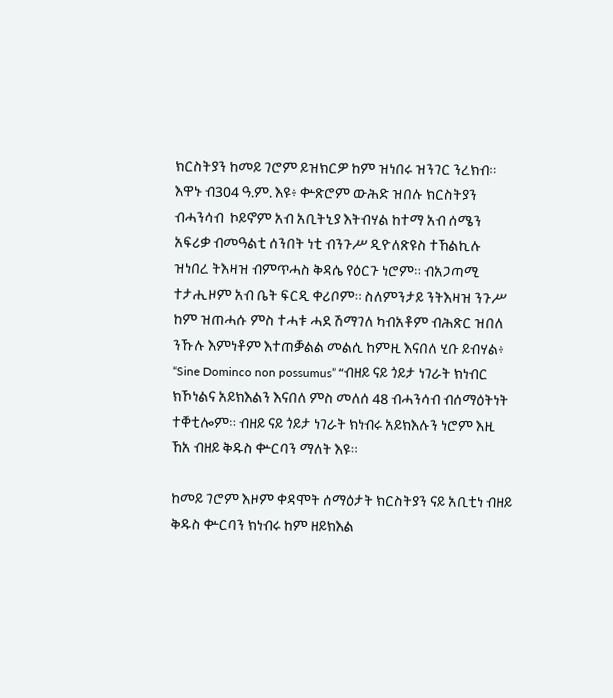ክርስትያን ከመይ ገሮም ይዝክርዎ ከም ዝነበሩ ዝንገር ንረክብ። እዋኑ ብ304 ዓ.ም. እዩ፥ ቍጽሮም ውሕድ ዝበሉ ክርስትያን ብሓንሳብ  ኮይኖም አብ አቢትኒያ እትብሃል ከተማ አብ ሰሜን አፍሪቃ ብመዓልቲ ሰንበት ነቲ ብንጉሥ ዲዮለጽዩስ ተኸልኪሉ ዝነበረ ትእዛዝ ብምጥሓስ ቅዳሴ የዕርጉ ነሮም። ብአጋጣሚ ተታሒዞም አብ ቤት ፍርዲ ቀሪቦም። ስለምንታይ ንትእዛዝ ንጉሥ ከም ዝጠሓሱ ምስ ተሓቱ ሓደ ሽማገለ ካብአቶም ብሕጽር ዝበለ ንኹሉ እምነቶም እተጠቓልል መልሲ ከምዚ እናበለ ሂቡ ይብሃል፥ “Sine Dominco non possumus” “ብዘይ ናይ ጎይታ ነገራት ክነብር ክኾነልና አይክእልን እናበለ ምስ መለሰ 48 ብሓንሳብ ብሰማዕትነት ተቐቲሎም። ብዘይ ናይ ጎይታ ነገራት ክነብሩ አይክእሉን ነሮም እዚ ኸአ ብዘይ ቅዱስ ቍርባን ማለት እዩ።

ከመይ ገሮም እዞም ቀዳሞት ሰማዕታት ክርስትያን ናይ አቢቲነ ብዘይ ቅዱስ ቍርባን ክነብሩ ከም ዘይክእል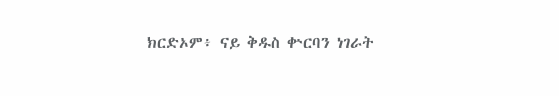ክርድኦም፥ ናይ ቅዱስ ቍርባን ነገራት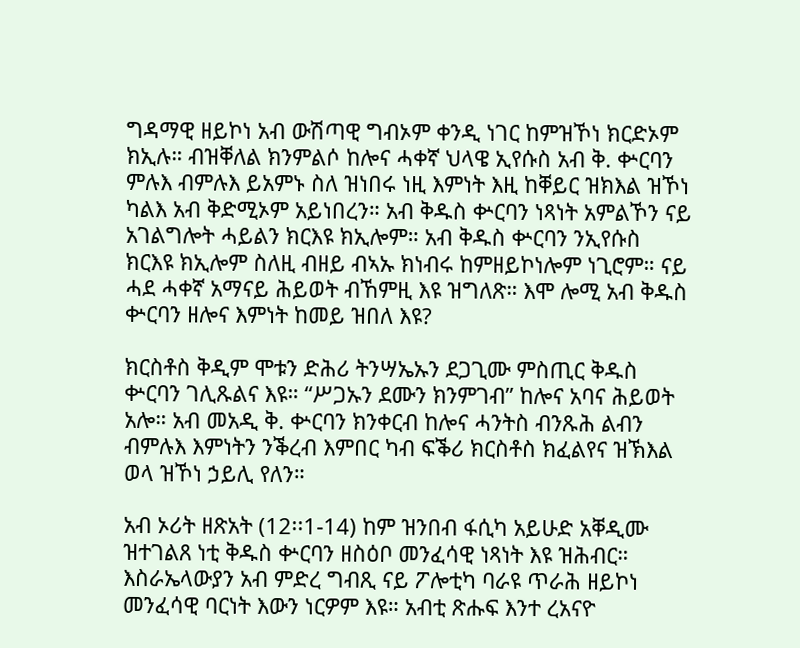ግዳማዊ ዘይኮነ አብ ውሽጣዊ ግብኦም ቀንዲ ነገር ከምዝኾነ ክርድኦም ክኢሉ። ብዝቐለል ክንምልሶ ከሎና ሓቀኛ ህላዌ ኢየሱስ አብ ቅ. ቍርባን ምሉእ ብምሉእ ይአምኑ ስለ ዝነበሩ ነዚ እምነት እዚ ከቐይር ዝክእል ዝኾነ ካልእ አብ ቅድሚኦም አይነበረን። አብ ቅዱስ ቍርባን ነጻነት አምልኾን ናይ አገልግሎት ሓይልን ክርእዩ ክኢሎም። አብ ቅዱስ ቍርባን ንኢየሱስ ክርእዩ ክኢሎም ስለዚ ብዘይ ብኣኡ ክነብሩ ከምዘይኮነሎም ነጊሮም። ናይ ሓደ ሓቀኛ አማናይ ሕይወት ብኸምዚ እዩ ዝግለጽ። እሞ ሎሚ አብ ቅዱስ ቍርባን ዘሎና እምነት ከመይ ዝበለ እዩ?

ክርስቶስ ቅዲም ሞቱን ድሕሪ ትንሣኤኡን ደጋጊሙ ምስጢር ቅዱስ ቍርባን ገሊጹልና እዩ። “ሥጋኡን ደሙን ክንምገብ” ከሎና አባና ሕይወት አሎ። አብ መአዲ ቅ. ቍርባን ክንቀርብ ከሎና ሓንትስ ብንጹሕ ልብን ብምሉእ እምነትን ንቕረብ እምበር ካብ ፍቕሪ ክርስቶስ ክፈልየና ዝኽእል ወላ ዝኾነ ኃይሊ የለን።

አብ ኦሪት ዘጽአት (12፡፡1-14) ከም ዝንበብ ፋሲካ አይሁድ አቐዲሙ ዝተገልጸ ነቲ ቅዱስ ቍርባን ዘስዕቦ መንፈሳዊ ነጻነት እዩ ዝሕብር። እስራኤላውያን አብ ምድረ ግብጺ ናይ ፖሎቲካ ባራዩ ጥራሕ ዘይኮነ መንፈሳዊ ባርነት እውን ነርዎም እዩ። አብቲ ጽሑፍ እንተ ረአናዮ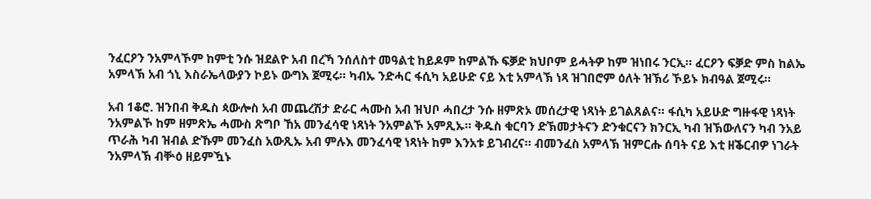ንፈርዖን ንአምላኾም ከምቲ ንሱ ዝደልዮ አብ በረኻ ንሰለስተ መዓልቲ ከይዶም ከምልኹ ፍቓድ ክህቦም ይሓትዎ ከም ዝነበሩ ንርኢ። ፈርዖን ፍቓድ ምስ ከልኤ አምላኽ አብ ጎኒ እስራኤላውያን ኮይኑ ውግእ ጀሚሩ። ካብኡ ንድሓር ፋሲካ አይሁድ ናይ እቲ አምላኽ ነጻ ዝገበሮም ዕለት ዝኽሪ ኾይኑ ክብዓል ጀሚሩ።

አብ 1ቆሮ. ዝንበብ ቅዱስ ጳውሎስ አብ መጨረሽታ ድራር ሓሙስ አብ ዝህቦ ሓበረታ ንሱ ዘምጽኦ መሰረታዊ ነጻነት ይገልጸልና። ፋሲካ አይሁድ ግዙፋዊ ነጻነት ንአምልኾ ከም ዘምጽኤ ሓሙስ ጽግቦ ኸአ መንፈሳዊ ነጻነት ንአምልኾ አምጺኡ። ቅዱስ ቁርባን ድኽመታትናን ድንቁርናን ክንርኢ ካብ ዝኽውለናን ካብ ንአይ ጥራሕ ካብ ዝብል ድኹም መንፈስ አውጺኡ አብ ምሉእ መንፈሳዊ ነጻነት ከም እንአቱ ይገብረና። ብመንፈስ አምላኽ ዝምርሑ ሰባት ናይ እቲ ዘቕርብዎ ነገራት ንአምላኽ ብቝዕ ዘይምዃኑ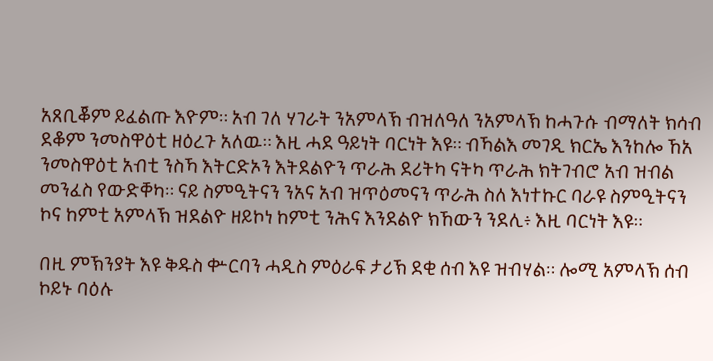አጸቢቖም ይፈልጡ እዮም። አብ ገለ ሃገራት ንአምላኽ ብዝለዓለ ንአምላኽ ከሓጉሱ ብማለት ክሳብ ደቆም ንመስዋዕቲ ዘዕረጉ አለዉ። እዚ ሓደ ዓይነት ባርነት እዩ። ብኻልእ መገዲ ክርኤ እንከሎ ኸአ ንመስዋዕቲ አብቲ ንስኻ እትርድኦን እትደልዮን ጥራሕ ደሪትካ ናትካ ጥራሕ ክትገብሮ አብ ዝብል መንፈስ የውድቐካ። ናይ ስምዒትናን ንአና አብ ዝጥዕመናን ጥራሕ ስለ እነተኩር ባራዩ ስምዒትናን ኮና ከምቲ አምላኽ ዝደልዮ ዘይኮነ ከምቲ ንሕና እንደልዮ ክኸውን ንደሊ፥ እዚ ባርነት እዩ።

በዚ ምኽንያት እዩ ቅዱስ ቍርባን ሓዲስ ምዕራፍ ታሪኽ ደቂ ሰብ እዩ ዝብሃል። ሎሚ አምላኽ ሰብ ኮይኑ ባዕሉ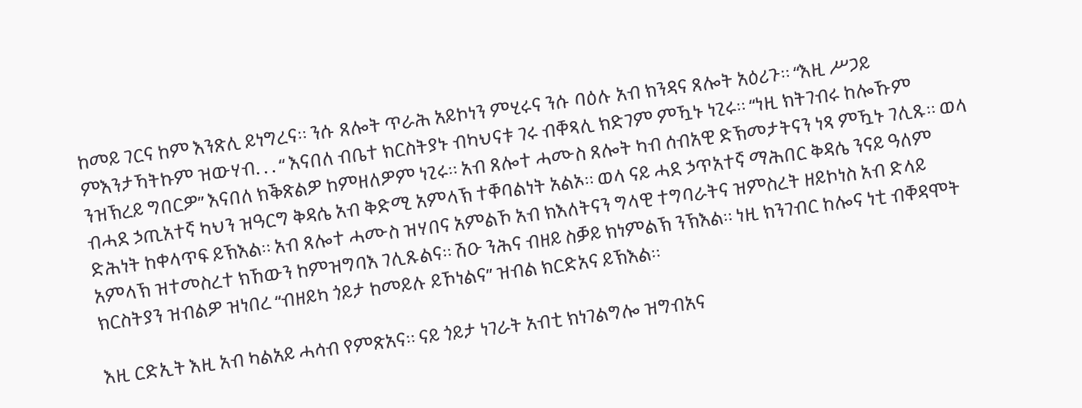ከመይ ገርና ከም እንጽሊ ይነግረና። ንሱ ጸሎት ጥራሕ አይኮነን ምሂሩና ንሱ ባዕሉ አብ ክንዳና ጸሎት አዕሪጉ። “እዚ ሥጋይ ምእንታኻትኩም ዝውሃብ. . . “ እናበለ ብቤተ ክርስትያኑ ብካህናቱ ገሩ ብቐጻሊ ክድገም ምዃኑ ነጊሩ። “ነዚ ክትገብሩ ከሎኹም ንዝኽረይ ግበርዎ” እናበለ ክቕጽልዎ ከምዘለዎም ነጊሩ። አብ ጸሎተ ሓሙስ ጸሎት ካብ ሰብአዊ ድኽመታትናን ነጻ ምዃኑ ገሊጹ። ወላ ብሓደ ኃጢአተኛ ካህን ዝዓርግ ቅዳሴ አብ ቅድሚ አምላኽ ተቐባልነት አልኦ። ወላ ናይ ሓደ ኃጥአተኛ ማሕበር ቅዳሴ ንናይ ዓለም ድሕነት ከቀላጥፍ ይኽእል። አብ ጸሎተ ሓሙስ ዝሃበና አምልኾ አብ ክእለትናን ግላዊ ተግባራትና ዝምስረት ዘይኮነስ አብ ድላይ አምላኽ ዝተመስረተ ክኸውን ከምዝግባእ ገሊጹልና። ሽዑ ንሕና ብዘይ ስቓይ ክነምልኽ ንኽእል። ነዚ ክንገብር ከሎና ነቲ ብቐዳሞት ክርስትያን ዝብልዎ ዝነበረ “ብዘይካ ጎይታ ከመይሉ ይኾነልና” ዝብል ክርድአና ይኽእል።

እዚ ርድኢት እዚ አብ ካልአይ ሓሳብ የምጽአና። ናይ ጎይታ ነገራት አብቲ ክነገልግሎ ዝግብአና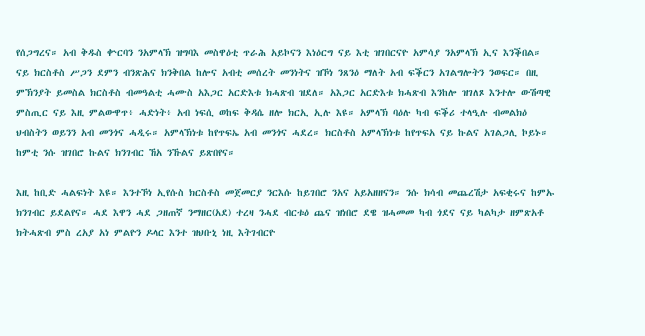የሰጋግረና። አብ ቅዱስ ቍርባን ንአምላኽ ዝግባእ መስዋዕቲ ጥራሕ አይኮናን እነዕርግ ናይ እቲ ዝገበርናዮ አምሳያ ንአምላኽ ኢና እንቕበል። ናይ ክርስቶስ ሥጋን ደምን ብንጽሕና ክንቅበል ከሎና አብቲ መሰረት መንነትና ዝኾነ ንጸንዕ ማለት አብ ፍቕርን አገልግሎትን ንወፍር። በዚ ምኽንያት ይመስል ክርስቶስ ብመዓልቲ ሓሙስ አእጋር አርድእቱ ክሓጽብ ዝደለ። አእጋር አርድእቱ ክሓጽብ እንከሎ ዝገለጾ እንተሎ ውሽጣዊ ምስጢር ናይ እዚ ምልውዋጥ፥ ሓድነት፥ አብ ነፍሲ ወከፍ ቅዳሴ ዘሎ ክርኢ ኢሉ እዩ። አምላኽ ባዕሉ ካብ ፍቕሪ ተላዒሉ ብመልክዕ ህብስትን ወይንን አብ መንጎና ሓዲሩ። አምላኽነቱ ከየጥፍኤ አብ መንጎና ሓደረ። ክርስቶስ አምላኽነቱ ከየጥፍአ ናይ ኩልና አገልጋሊ ኮይኑ። ከምቲ ንሱ ዝገበሮ ኩልና ክንገብር ኸአ ንኹልና ይጽበየና።

እዚ ከቢድ ሓልፍነት እዩ። እንተኾነ ኢየሱስ ክርስቶስ መጀመርያ ንርእሱ ከይገበሮ ንአና አይአዘዘናን። ንሱ ክሳብ መጨረሽታ አፍቂሩና ከምኡ ክንገብር ይደልየና። ሓደ እዋን ሓደ ጋዘጠኛ ንማዘር(አደ) ተረዛ ንሓደ ብርቱዕ ጨና ዝነበሮ ደዌ ዝሓመመ ካብ ጎደና ናይ ካልካታ ዘምጽአቶ ክትሓጽብ ምስ ረአያ አነ ምልዮን ዶላር እንተ ዝህቡኒ ነዚ እትገብርዮ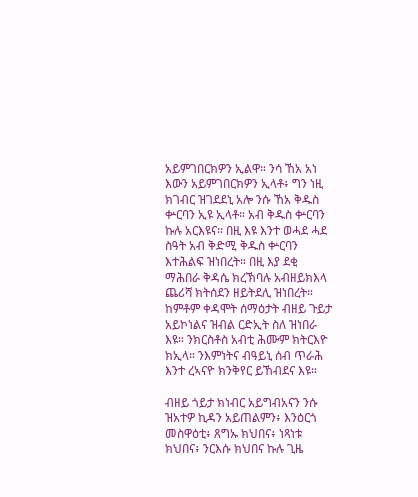አይምገበርክዎን ኢልዋ። ንሳ ኸአ አነ እውን አይምገበርክዎን ኢላቶ፥ ግን ነዚ ክገብር ዝገደደኒ አሎ ንሱ ኸአ ቅዱስ ቍርባን ኢዩ ኢላቶ። አብ ቅዱስ ቍርባን ኩሉ አርእዩና። በዚ እዩ እንተ ወሓደ ሓደ ስዓት አብ ቅድሚ ቅዱስ ቍርባን እተሕልፍ ዝነበረት። በዚ እያ ደቂ ማሕበራ ቅዳሴ ክረኽባሉ አብዘይክእላ ጨሪሻ ክትሰደን ዘይትደሊ ዝነበረት። ከምቶም ቀዳሞት ሰማዕታት ብዘይ ጉይታ አይኮነልና ዝብል ርድኢት ስለ ዝነበራ እዩ። ንክርስቶስ አብቲ ሕሙም ክትርእዮ ክኢላ። ንእምነትና ብዓይኒ ሰብ ጥራሕ እንተ ረኣናዮ ክንቅየር ይኸብደና እዩ።

ብዘይ ጎይታ ክነብር አይግብአናን ንሱ ዝአተዎ ኪዳን አይጠልምን፥ እንዕርጎ መስዋዕቲ፥ ጸግኡ ክህበና፥ ነጻነቱ ክህበና፥ ንርእሱ ክህበና ኩሉ ጊዜ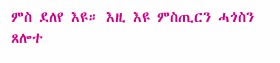ምስ ደለየ እዩ። እዚ እዩ ምስጢርን ሓጎስን ጸሎተ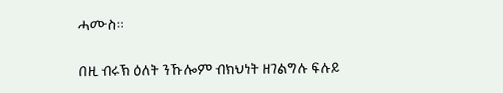ሓሙስ።

በዚ ብሩኽ ዕለት ንኹሎም ብክህነት ዘገልግሉ ፍሉይ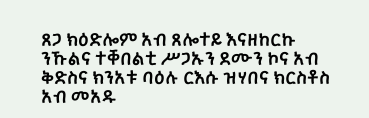ጸጋ ክዕድሎም አብ ጸሎተይ እናዘከርኩ ንኹልና ተቐበልቲ ሥጋኡን ደሙን ኮና አብ ቅድስና ክንአቱ ባዕሉ ርእሱ ዝሃበና ክርስቶስ አብ መአዱ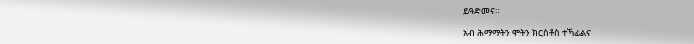ይዓድመና።

አብ ሕማማትን ሞትን ክርስቶስ ተኻፊልና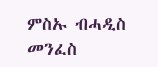ምስኡ ብሓዲስ መንፈስ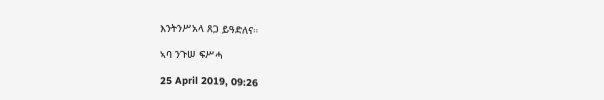እንትንሥአላ ጸጋ ይዓድለና።

ኣባ ንጉሠ ፍሥሓ

25 April 2019, 09:26